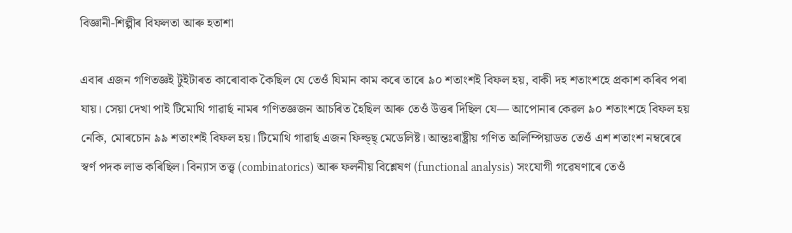বিজ্ঞানী-শিল্পীৰ বিফলতা আৰু হতাশা

এবাৰ এজন গণিতজ্ঞই টুইটাৰত কাৰোবাক কৈছিল যে তেওঁ যিমান কাম কৰে তাৰে ৯০ শতাংশই বিফল হয়, বাকী দহ শতাংশহে প্ৰকাশ কৰিব পৰা যায়। সেয়া দেখা পাই টিমোথি গাৱাৰ্ছ নামৰ গণিতজ্ঞজন আচৰিত হৈছিল আৰু তেওঁ উত্তৰ দিছিল যে— আপোনাৰ কেৱল ৯০ শতাংশহে বিফল হয় নেকি, মোৰচোন ৯৯ শতাংশই বিফল হয়। টিমোথি গাৱাৰ্ছ এজন ফিল্ড্‌ছ্‌ মেডেলিষ্ট। আন্তঃৰাষ্ট্ৰীয় গণিত অলিম্পিয়াডত তেওঁ এশ শতাংশ নম্বৰেৰে স্বৰ্ণ পদক লাভ কৰিছিল। বিন্যাস তত্ত্ব (combinatorics) আৰু ফলনীয় বিশ্লেষণ (functional analysis) সংযোগী গৱেষণাৰে তেওঁ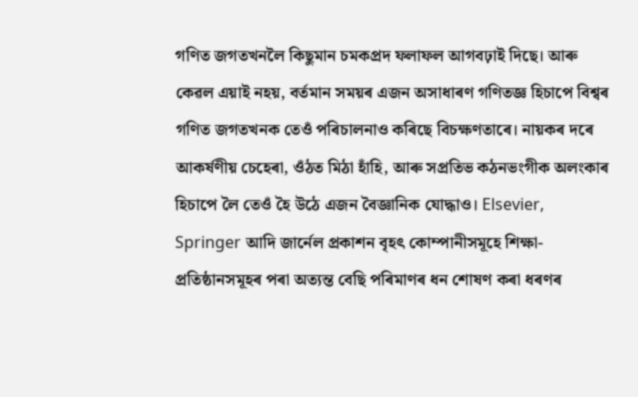গণিত জগতখনলৈ কিছুমান চমকপ্ৰদ ফলাফল আগবঢ়াই দিছে। আৰু কেৱল এয়াই নহয়, বৰ্তমান সময়ৰ এজন অসাধাৰণ গণিতজ্ঞ হিচাপে বিশ্বৰ গণিত জগতখনক তেওঁ পৰিচালনাও কৰিছে বিচক্ষণতাৰে। নায়কৰ দৰে আকৰ্ষণীয় চেহেৰা, ওঁঠত মিঠা হাঁহি, আৰু সপ্ৰতিভ কঠনভংগীক অলংকাৰ হিচাপে লৈ তেওঁ হৈ উঠে এজন বৈজ্ঞানিক যোদ্ধাও। Elsevier, Springer আদি জাৰ্নেল প্ৰকাশন বৃহৎ কোম্পানীসমূহে শিক্ষা-প্ৰতিষ্ঠানসমূহৰ পৰা অত্যন্ত বেছি পৰিমাণৰ ধন শোষণ কৰা ধৰণৰ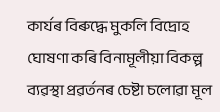কাৰ্যৰ বিৰুদ্ধে মুকলি বিদ্ৰোহ ঘোষণা কৰি বিনামূলীয়া বিকল্প ব্যৱস্থা প্ৰৱৰ্তনৰ চেষ্টা চলোৱা মূল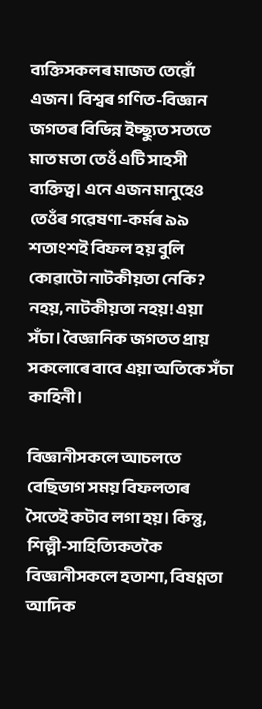ব্যক্তিসকলৰ মাজত তেৱোঁ এজন। বিশ্বৰ গণিত-বিজ্ঞান জগতৰ বিভিন্ন ইচ্ছ্যুত সততে মাত মতা তেওঁ এটি সাহসী ব্যক্তিত্ব। এনে এজন মানুহেও তেওঁৰ গৱেষণা-কৰ্মৰ ৯৯ শতাংশই বিফল হয় বুলি কোৱাটো নাটকীয়তা নেকি? নহয়, নাটকীয়তা নহয়! এয়া সঁচা। বৈজ্ঞানিক জগতত প্ৰায় সকলোৰে বাবে এয়া অতিকে সঁচা কাহিনী।

বিজ্ঞানীসকলে আচলতে বেছিভাগ সময় বিফলতাৰ সৈতেই কটাব লগা হয়। কিন্তু, শিল্পী-সাহিত্যিকতকৈ বিজ্ঞানীসকলে হতাশা, বিষণ্ণতা আদিক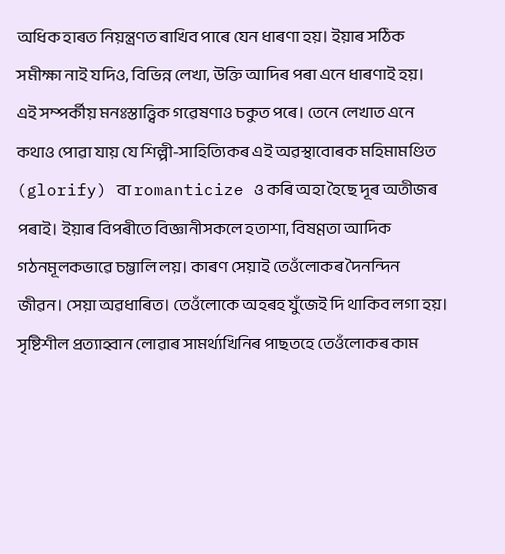অধিক হাৰত নিয়ন্ত্ৰণত ৰাখিব পাৰে যেন ধাৰণা হয়। ইয়াৰ সঠিক সমীক্ষা নাই যদিও, বিভিন্ন লেখা, উক্তি আদিৰ পৰা এনে ধাৰণাই হয়। এই সম্পৰ্কীয় মনঃস্তাত্ত্বিক গৱেষণাও চকুত পৰে। তেনে লেখাত এনে কথাও পোৱা যায় যে শিল্পী-সাহিত্যিকৰ এই অৱস্থাবোৰক মহিমামণ্ডিত (glorify) বা romanticize ও কৰি অহা হৈছে দূৰ অতীজৰ পৰাই। ইয়াৰ বিপৰীতে বিজ্ঞানীসকলে হতাশা, বিষণ্ণতা আদিক গঠনমূলকভাৱে চম্ভালি লয়। কাৰণ সেয়াই তেওঁলোকৰ দৈনন্দিন জীৱন। সেয়া অৱধাৰিত। তেওঁলোকে অহৰহ যুঁজেই দি থাকিব লগা হয়। সৃষ্টিশীল প্ৰত্যাহ্বান লোৱাৰ সামৰ্থ্যখিনিৰ পাছতহে তেওঁলোকৰ কাম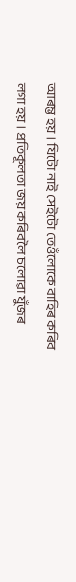আৰম্ভ হয়। যিটো নাই সেইটো তেওঁলোকে বাহিৰ কৰিব লগা হয়। প্ৰতিকূলতা জয় কৰিবলৈ চলোৱা যুঁজৰ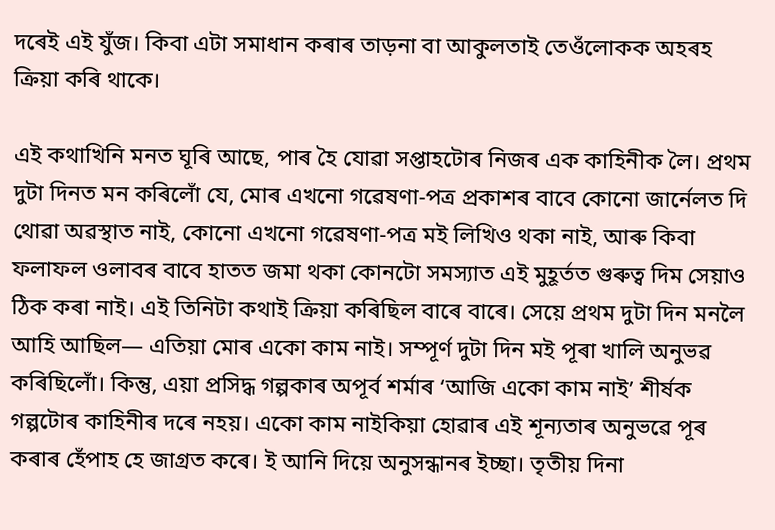দৰেই এই যুঁজ। কিবা এটা সমাধান কৰাৰ তাড়না বা আকুলতাই তেওঁলোকক অহৰহ ক্ৰিয়া কৰি থাকে।

এই কথাখিনি মনত ঘূৰি আছে, পাৰ হৈ যোৱা সপ্তাহটোৰ নিজৰ এক কাহিনীক লৈ। প্ৰথম দুটা দিনত মন কৰিলোঁ যে, মোৰ এখনো গৱেষণা-পত্ৰ প্ৰকাশৰ বাবে কোনো জাৰ্নেলত দি থোৱা অৱস্থাত নাই, কোনো এখনো গৱেষণা-পত্ৰ মই লিখিও থকা নাই, আৰু কিবা ফলাফল ওলাবৰ বাবে হাতত জমা থকা কোনটো সমস্যাত এই মুহূৰ্তত গুৰুত্ব দিম সেয়াও ঠিক কৰা নাই। এই তিনিটা কথাই ক্ৰিয়া কৰিছিল বাৰে বাৰে। সেয়ে প্ৰথম দুটা দিন মনলৈ আহি আছিল— এতিয়া মোৰ একো কাম নাই। সম্পূৰ্ণ দুটা দিন মই পূৰা খালি অনুভৱ কৰিছিলোঁ। কিন্তু, এয়া প্ৰসিদ্ধ গল্পকাৰ অপূৰ্ব শৰ্মাৰ ‘আজি একো কাম নাই’ শীৰ্ষক গল্পটোৰ কাহিনীৰ দৰে নহয়। একো কাম নাইকিয়া হোৱাৰ এই শূন্যতাৰ অনুভৱে পূৰ কৰাৰ হেঁপাহ হে জাগ্ৰত কৰে। ই আনি দিয়ে অনুসন্ধানৰ ইচ্ছা। তৃতীয় দিনা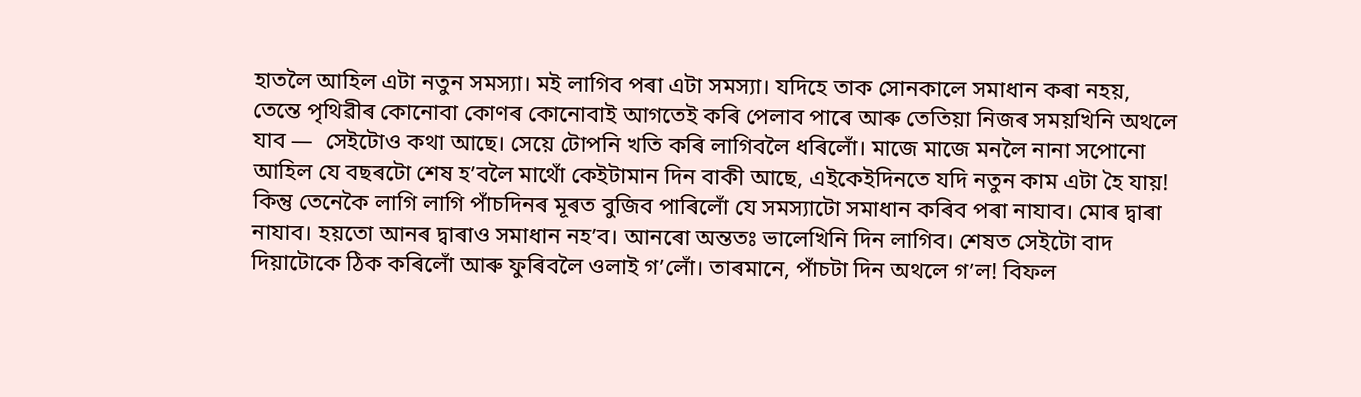হাতলৈ আহিল এটা নতুন সমস্যা। মই লাগিব পৰা এটা সমস্যা। যদিহে তাক সোনকালে সমাধান কৰা নহয়, তেন্তে পৃথিৱীৰ কোনোবা কোণৰ কোনোবাই আগতেই কৰি পেলাব পাৰে আৰু তেতিয়া নিজৰ সময়খিনি অথলে যাব —  সেইটোও কথা আছে। সেয়ে টোপনি খতি কৰি লাগিবলৈ ধৰিলোঁ। মাজে মাজে মনলৈ নানা সপোনো আহিল যে বছৰটো শেষ হ’বলৈ মাথোঁ কেইটামান দিন বাকী আছে, এইকেইদিনতে যদি নতুন কাম এটা হৈ যায়! কিন্তু তেনেকৈ লাগি লাগি পাঁচদিনৰ মূৰত বুজিব পাৰিলোঁ যে সমস্যাটো সমাধান কৰিব পৰা নাযাব। মোৰ দ্বাৰা নাযাব। হয়তো আনৰ দ্বাৰাও সমাধান নহ’ব। আনৰো অন্ততঃ ভালেখিনি দিন লাগিব। শেষত সেইটো বাদ দিয়াটোকে ঠিক কৰিলোঁ আৰু ফুৰিবলৈ ওলাই গ’লোঁ। তাৰমানে, পাঁচটা দিন অথলে গ’ল! বিফল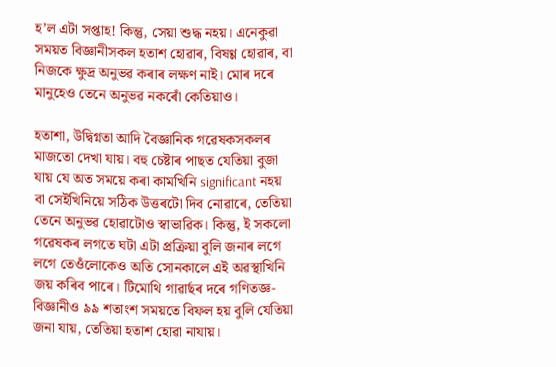হ’ল এটা সপ্তাহ! কিন্তু, সেয়া শুদ্ধ নহয়। এনেকুৱা সময়ত বিজ্ঞানীসকল হতাশ হোৱাৰ, বিষণ্ণ হোৱাৰ, বা নিজকে ক্ষুদ্ৰ অনুভৱ কৰাৰ লক্ষণ নাই। মোৰ দৰে মানুহেও তেনে অনুভৱ নকৰোঁ কেতিয়াও।

হতাশা, উদ্বিগ্নতা আদি বৈজ্ঞানিক গৱেষকসকলৰ মাজতো দেখা যায়। বহু চেষ্টাৰ পাছত যেতিয়া বুজা যায় যে অত সময়ে কৰা কামখিনি significant নহয় বা সেইখিনিয়ে সঠিক উত্তৰটো দিব নোৱাৰে, তেতিয়া তেনে অনুভৱ হোৱাটোও স্বাভাৱিক। কিন্তু, ই সকলো গৱেষকৰ লগতে ঘটা এটা প্ৰক্ৰিয়া বুলি জনাৰ লগে লগে তেওঁলোকেও অতি সোনকালে এই অৱস্থাখিনি জয় কৰিব পাৰে। টিমোথি গাৱাৰ্ছৰ দৰে গণিতজ্ঞ-বিজ্ঞানীও ৯৯ শতাংশ সময়তে বিফল হয় বুলি যেতিয়া জনা যায়, তেতিয়া হতাশ হোৱা নাযায়।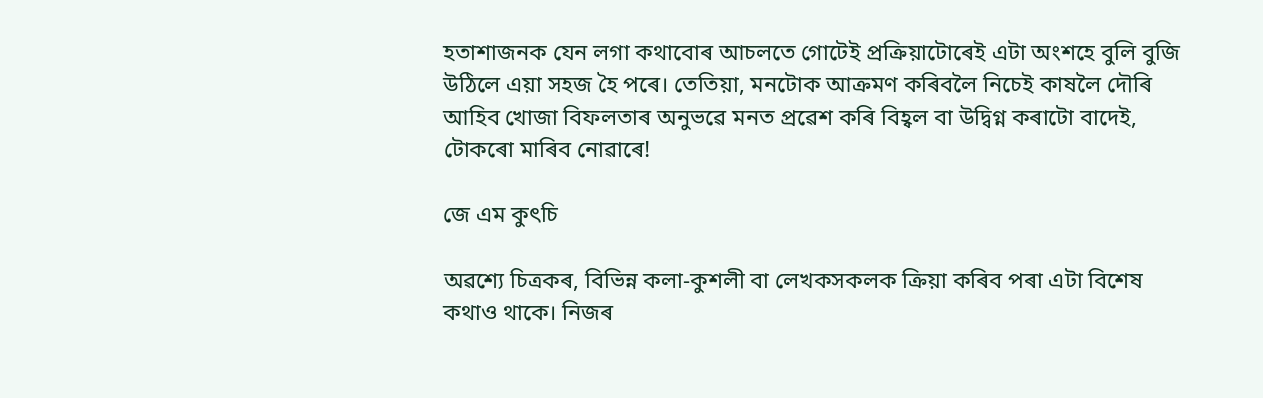হতাশাজনক যেন লগা কথাবোৰ আচলতে গোটেই প্ৰক্ৰিয়াটোৰেই এটা অংশহে বুলি বুজি উঠিলে এয়া সহজ হৈ পৰে। তেতিয়া, মনটোক আক্ৰমণ কৰিবলৈ নিচেই কাষলৈ দৌৰি আহিব খোজা বিফলতাৰ অনুভৱে মনত প্ৰৱেশ কৰি বিহ্বল বা উদ্বিগ্ন কৰাটো বাদেই, টোকৰো মাৰিব নোৱাৰে!

জে এম কুৎচি

অৱশ্যে চিত্ৰকৰ, বিভিন্ন কলা-কুশলী বা লেখকসকলক ক্ৰিয়া কৰিব পৰা এটা বিশেষ কথাও থাকে। নিজৰ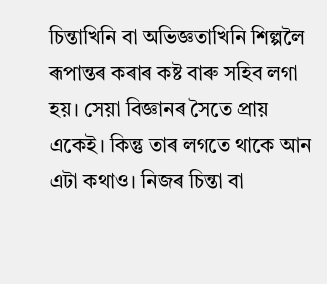চিন্তাখিনি বা অভিজ্ঞতাখিনি শিল্পলৈ ৰূপান্তৰ কৰাৰ কষ্ট বাৰু সহিব লগা হয়। সেয়া বিজ্ঞানৰ সৈতে প্ৰায় একেই। কিন্তু তাৰ লগতে থাকে আন এটা কথাও। নিজৰ চিন্তা বা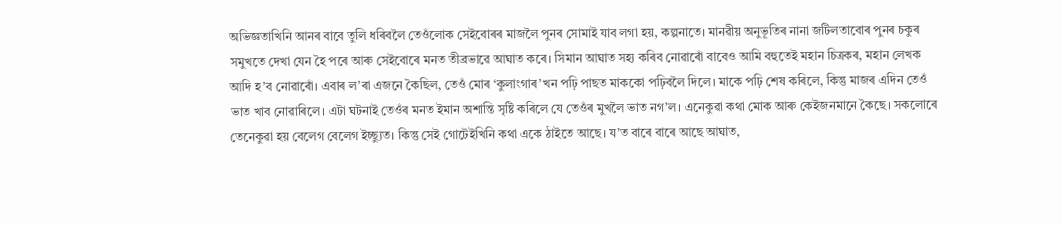অভিজ্ঞতাখিনি আনৰ বাবে তুলি ধৰিবলৈ তেওঁলোক সেইবোৰৰ মাজলৈ পুনৰ সোমাই যাব লগা হয়, কল্পনাতে। মানৱীয় অনুভূতিৰ নানা জটিলতাবোৰ পুনৰ চকুৰ সমুখতে দেখা যেন হৈ পৰে আৰু সেইবোৰে মনত তীব্ৰভাৱে আঘাত কৰে। সিমান আঘাত সহ্য কৰিব নোৱাৰোঁ বাবেও আমি বহুতেই মহান চিত্ৰকৰ, মহান লেখক আদি হ’ব নোৱাৰোঁ। এবাৰ ল’ৰা এজনে কৈছিল, তেওঁ মোৰ ‘কুলাংগাৰ’খন পঢ়ি পাছত মাককো পঢ়িবলৈ দিলে। মাকে পঢ়ি শেষ কৰিলে, কিন্তু মাজৰ এদিন তেওঁ ভাত খাব নোৱাৰিলে। এটা ঘটনাই তেওঁৰ মনত ইমান অশান্তি সৃষ্টি কৰিলে যে তেওঁৰ মুখলৈ ভাত নগ’ল। এনেকুৱা কথা মোক আৰু কেইজনমানে কৈছে। সকলোৰে তেনেকুৱা হয় বেলেগ বেলেগ ইচ্ছ্যুত। কিন্তু সেই গোটেইখিনি কথা একে ঠাইতে আছে। য’ত বাৰে বাৰে আছে আঘাত,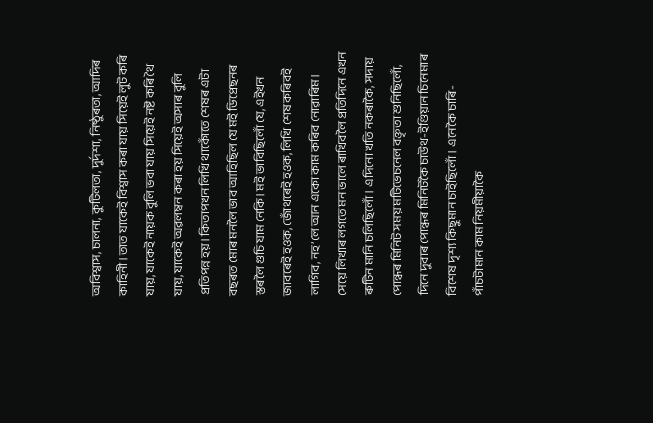অবিশ্বাস, চালনা, কুটিলতা, দুৰ্দশা, নিষ্ঠুৰতা, আদিৰ কাহিনী। তাত যাকেই বিশ্বাস কৰা যায় সিয়েই লুট কৰি যায়, যাকেই নায়ক বুলি ভবা যায় সিয়েই নষ্ট কৰি থৈ যায়, যাকেই অৱলম্বন কৰা হয় সিয়েই অসাৰ বুলি প্ৰতিপন্ন হয়। কিতাপখন লিখি থাকোঁতে শেষৰ এটা বছৰত মোৰ মনলৈ ভাব আহিছিল যে মই ডিপ্ৰেছনৰ স্তৰলৈ গুচি যাম নেকি। মই ভাবিছিলোঁ যে, এইখন জাবৰেই হওক, জোঁথৰেই হওক, লিখি শেষ কৰিবই লাগিব, নহ’লে আন একো কাম কৰিব নোৱাৰিম। সেয়ে লিখাৰ লগতে মন ভালে ৰাখিবলৈ প্ৰতিদিনে এখন ৰুটিন মানি চলিছিলোঁ। এদিনো খতি নকৰাকৈ, সদায় পোন্ধৰ মিনিট সময় মটিভেচনেল বক্তৃতা শুনিছিলোঁ, দিনে দুবাৰ পোন্ধৰ মিনিটকৈ চাউথ-ইণ্ডিয়ান চিনেমাৰ বিশেষ দৃশ্য কিছুমান চাইছিলোঁ। এনেকৈ চাৰি-পাঁচটামান কাম নিয়মীয়াকৈ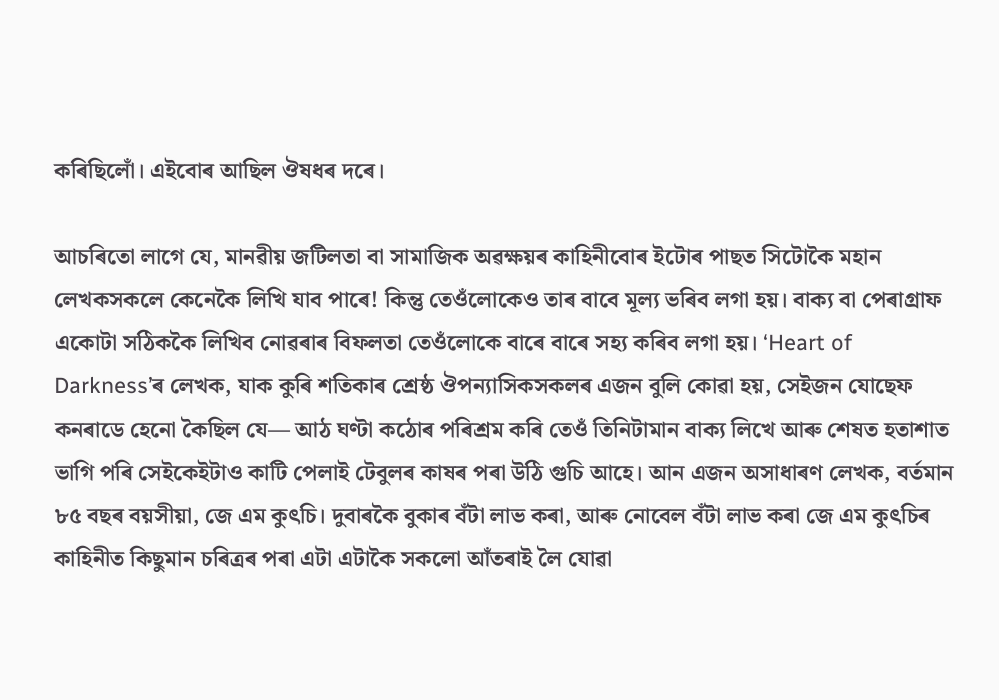কৰিছিলোঁ। এইবোৰ আছিল ঔষধৰ দৰে।

আচৰিতো লাগে যে, মানৱীয় জটিলতা বা সামাজিক অৱক্ষয়ৰ কাহিনীবোৰ ইটোৰ পাছত সিটোকৈ মহান লেখকসকলে কেনেকৈ লিখি যাব পাৰে! কিন্তু তেওঁলোকেও তাৰ বাবে মূল্য ভৰিব লগা হয়। বাক্য বা পেৰাগ্ৰাফ একোটা সঠিককৈ লিখিব নোৱৰাৰ বিফলতা তেওঁলোকে বাৰে বাৰে সহ্য কৰিব লগা হয়। ‘Heart of Darkness’ৰ লেখক, যাক কুৰি শতিকাৰ শ্ৰেষ্ঠ ঔপন্যাসিকসকলৰ এজন বুলি কোৱা হয়, সেইজন যোছেফ কনৰাডে হেনো কৈছিল যে— আঠ ঘণ্টা কঠোৰ পৰিশ্ৰম কৰি তেওঁ তিনিটামান বাক্য লিখে আৰু শেষত হতাশাত ভাগি পৰি সেইকেইটাও কাটি পেলাই টেবুলৰ কাষৰ পৰা উঠি গুচি আহে। আন এজন অসাধাৰণ লেখক, বৰ্তমান ৮৫ বছৰ বয়সীয়া, জে এম কুৎচি। দুবাৰকৈ বুকাৰ বঁটা লাভ কৰা, আৰু নোবেল বঁটা লাভ কৰা জে এম কুৎচিৰ কাহিনীত কিছুমান চৰিত্ৰৰ পৰা এটা এটাকৈ সকলো আঁতৰাই লৈ যোৱা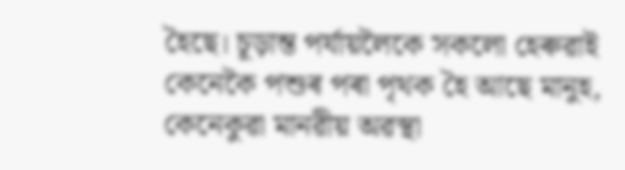হৈছে। চূড়ান্ত পৰ্যায়লৈকে সকলো হেৰুৱাই কেনেকৈ পশুৰ পৰা পৃথক হৈ আছে মানুহ, কেনেকুৱা মানৱীয় অৱস্থা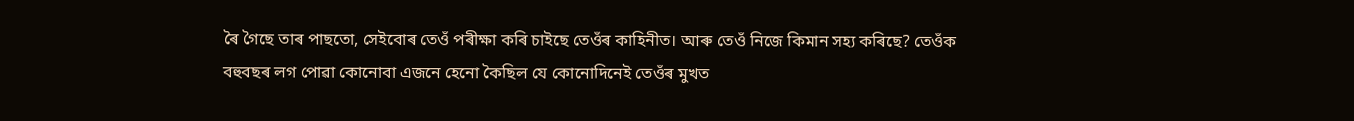ৰৈ গৈছে তাৰ পাছতো, সেইবোৰ তেওঁ পৰীক্ষা কৰি চাইছে তেওঁৰ কাহিনীত। আৰু তেওঁ নিজে কিমান সহ্য কৰিছে? তেওঁক বহুবছৰ লগ পোৱা কোনোবা এজনে হেনো কৈছিল যে কোনোদিনেই তেওঁৰ মুখত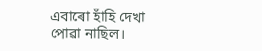এবাৰো হাঁহি দেখা পোৱা নাছিল।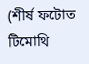(শীৰ্ষ ফটোত টিমোথি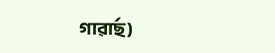গাৱাৰ্ছ)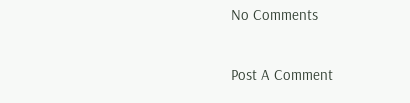No Comments

Post A Comment